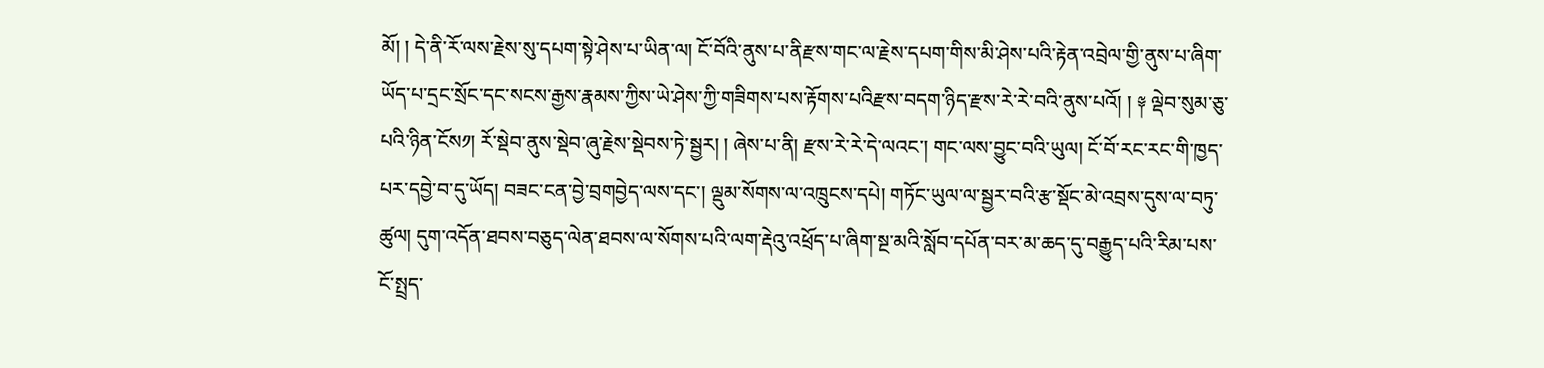མོ། ། དེ་ནི་རོ་ལས་རྗེས་སུ་དཔག་སྟེ་ཤེས་པ་ཡིན་ལ། ངོ་བོའི་ནུས་པ་ནིརྫས་གང་ལ་རྗེས་དཔག་གིས་མི་ཤེས་པའི་རྟེན་འབྲེལ་གྱི་ནུས་པ་ཞིག་ཡོད་པ་དྲང་སྲོང་དང་སངས་རྒྱས་རྣམས་ཀྱིས་ཡེ་ཤེས་ཀྱི་གཟིགས་པས་རྟོགས་པའིརྫས་བདག་ཉིད་རྫས་རེ་རེ་བའི་ནུས་པའོ། ། ༈ ལྡེབ་སུམ་ཅུ་པའི་ཉིན་ངོས༡། རོ་སྡེབ་ནུས་སྡེབ་ཞུ་རྗེས་སྡེབས་ཏེ་སྦྱར། ། ཞེས་པ་ནི། རྫས་རེ་རེ་དེ་ལའང་། གང་ལས་བྱུང་བའི་ཡུལ། ངོ་བོ་རང་རང་གི་ཁྱད་པར་དབྱེ་བ་དུ་ཡོད། བཟང་ངན་བྱེ་བྲགབྱེད་ལས་དང་། ལྡུམ་སོགས་ལ་འཁྲུངས་དཔེ། གཏོང་ཡུལ་ལ་སྦྱར་བའི་རྩ་སྡོང་མེ་འབྲས་དུས་ལ་བཏུ་ཚུལ། དུག་འདོན་ཐབས་བཅུད་ལེན་ཐབས་ལ་སོགས་པའི་ལག་རྡེའུ་འཕྲོད་པ་ཞིག་སྔ་མའི་སློབ་དཔོན་བར་མ་ཆད་དུ་བརྒྱུད་པའི་རིམ་པས་ངོ་སྤྲད་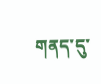གནད་དུ་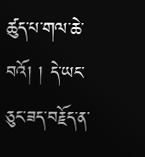ཚུད་པ་གལ་ཆེ་བའོ། ། དེ་ཡང་ཅུང་ཟད་བརྗོད་ན་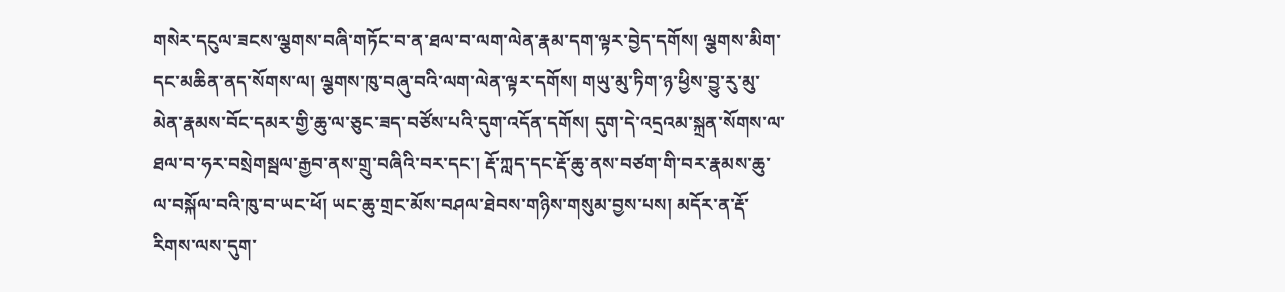གསེར་དངུལ་ཟངས་ལྕགས་བཞི་གཏོང་བ་ན་ཐལ་བ་ལག་ལེན་རྣམ་དག་ལྟར་བྱེད་དགོས། ལྕགས་མིག་དང་མཆིན་ནད་སོགས་ལ། ལྕགས་ཁུ་བཞུ་བའི་ལག་ལེན་ལྟར་དགོས། གཡུ་མུ་ཏིག་ཉ་ཕྱིས་བྱུ་རུ་མུ་མེན་རྣམས་བོང་དམར་གྱི་ཆུ་ལ་ཅུང་ཟད་བཙོས་པའི་དུག་འདོན་དགོས། དུག་དེ་འདྲའམ་སྐྲན་སོགས་ལ་ཐལ་བ་ཧར་བསྲེགསྦལ་རྒྱབ་ནས་གྲུ་བཞིའི་བར་དང་། རྡོ་ཀླད་དང་རྡོ་ཆུ་ནས་བཙག་གི་བར་རྣམས་ཆུ་ལ་བསྐོལ་བའི་ཁུ་བ་ཡང་ཕོ། ཡང་ཆུ་གྲང་མོས་བཤལ་ཐེབས་གཉིས་གསུམ་བྱས་པས། མདོར་ན་རྡོ་རིགས་ལས་དུག་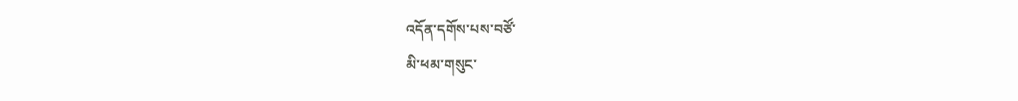འདོན་དགོས་པས་བཙོ་
མི་ཕམ་གསུང་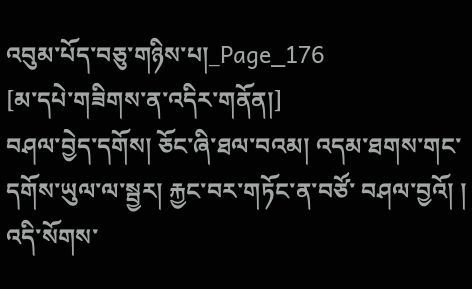འབུམ་པོད་བཅུ་གཉིས་པ།_Page_176
[མ་དཔེ་གཟིགས་ན་འདིར་གནོན།]
བཤལ་བྱེད་དགོས། ཅོང་ཞི་ཐལ་བའམ། འདམ་ཐགས་གང་དགོས་ཡུལ་ལ་སྦྱར། རྐྱང་བར་གཏོང་ན་བཙོ་ བཤལ་བྱའོ། ། འདི་སོགས་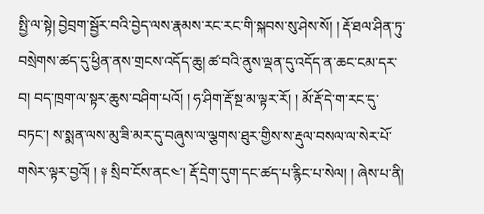སྤྱི་ལ་སྟེ། བྱེབྲག་སྦྱོར་བའི་བྱེད་ལས་རྣམས་རང་རང་གི་སྐབས་སུ་ཤེས་སོ། ། རྡོ་ཐལ་ཤིན་ཏུ་བསྲེགས་ཚད་དུ་ཕྱིན་ནས་གྲངས་འདོད་ཆུ། ཚ་བའི་ནུས་ལྡན་དུ་འདོད་ན་ཆང་ངམ་དར་བ། བད་ཁྲག་ལ་སྟར་ཆུས་བཤིག་པའོ། ། ཧ་ཤིག་རྡོ་སྔ་མ་ལྟར་རོ། ། མོ་རྡོ་དེ་ག་རང་དུ་བཏང་། ས་སྨན་ལས་མུ་ཟི་མར་དུ་བཞུས་ལ་ལྕགས་ཐུར་གྱིས་ས་རྡུལ་བསལ་ལ་སེར་པོ་གསེར་ལྟར་བྱའོ། ། ༈ སྲིབ་ངོས་ནང༤་། རྡོ་དྲེག་དུག་དང་ཚད་པ་རྙིང་པ་སེལ། ། ཞེས་པ་ནི།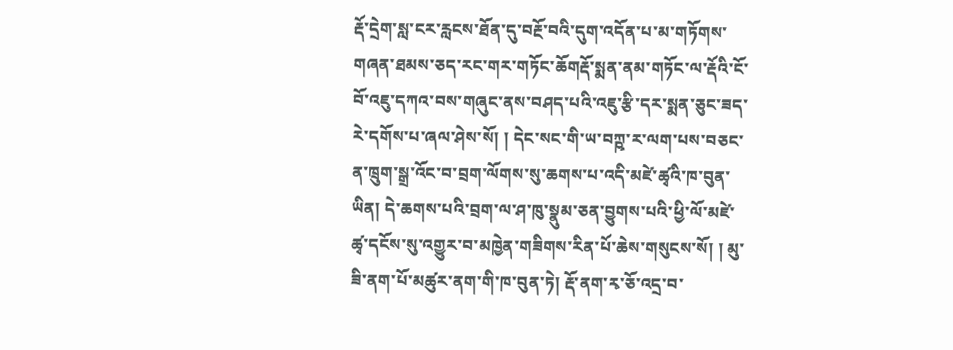རྡོ་དྲེག་སླ་ངར་རླངས་ཐོན་དུ་བརྔོ་བའི་དུག་འདོན་པ་མ་གཏོགས་གཞན་ཐམས་ཅད་རང་གར་གཏོང་ཆོགརྡོ་སྨན་ནམ་གཏོང་ལ་རྡོའི་ངོ་བོ་འཇུ་དཀའ་བས་གཞུང་ནས་བཤད་པའི་འཇུ་རྩི་དར་སྨན་ཅུང་ཟད་རེ་དགོས་པ་ཞལ་ཤེས་སོ། ། དེང་སང་གི་ཡ་བཀྵ་ར་ལག་པས་བཅང་ན་ཁྲུག་སྒྲ་འོང་བ་བྲག་ལོགས་སུ་ཆགས་པ་འདི་མཛེ་ཚྭའི་ཁ་བུན་ཡིན། དེ་ཆགས་པའི་བྲག་ལ་ཤ་ཁུ་སྣུམ་ཅན་བྱུགས་པའི་ཕྱི་ལོ་མཛེ་ཚྭ་དངོས་སུ་འགྱུར་བ་མཁྱེན་གཟིགས་རིན་པོ་ཆེས་གསུངས་སོ། ། མུ་ཟི་ནག་པོ་མཚུར་ནག་གི་ཁ་བུན་ཏེ། རྡོ་ནག་རྭ་ཅོ་འདྲ་བ་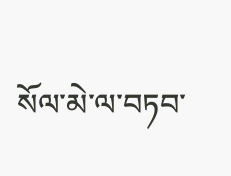སོལ་མེ་ལ་བཏབ་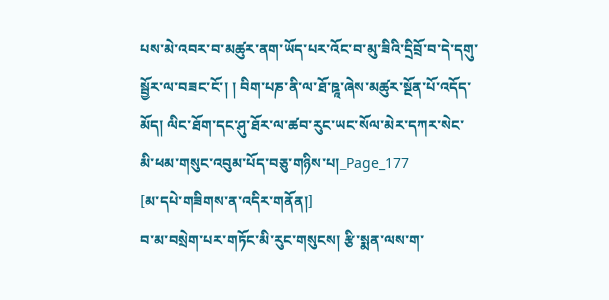པས་མེ་འབར་བ་མཚུར་ནག་ཡོད་པར་འོང་བ་མུ་ཟིའི་དྲིབྲོ་བ་དེ་དགུ་སྦྱོར་ལ་བཟང་ངོ་། ། བིག་པཎ་ནི་ལ་ཐོ་ཋཱ་ཞེས་མཚུར་སྔོན་པོ་འདོད་མོད། ལིང་ཐོག་དང་ཤུ་ཐོར་ལ་ཚབ་རུང་ཡང་སོལ་མེར་དཀར་སེང་
མི་ཕམ་གསུང་འབུམ་པོད་བཅུ་གཉིས་པ།_Page_177
[མ་དཔེ་གཟིགས་ན་འདིར་གནོན།]
བ་མ་བསྲེག་པར་གཏོང་མི་རུང་གསུངས། རྩི་སྨན་ལས་ག་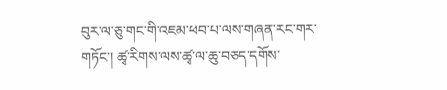བུར་ལ་ཅུ་གང་གི་འཇམ་ཕབ་པ་ལས་གཞན་རང་གར་གཏོང་། ཚྭ་རིགས་ལས་ཚྭ་ལ་ཆུ་བཅད་དགོས་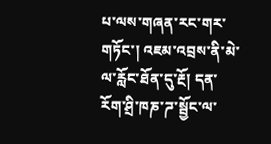པ་ལས་གཞན་རང་གར་གཏོང་། འཇམ་འབྲས་ནི་མེ་ལ་རློང་ཐོན་དུ་རྔོ། དན་རོག་ཤྲི་ཁཎ་ཌ་སྦྱོང་ལ་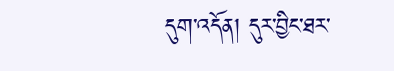དུག་འདོན། དུར་བྱིང་ཐར་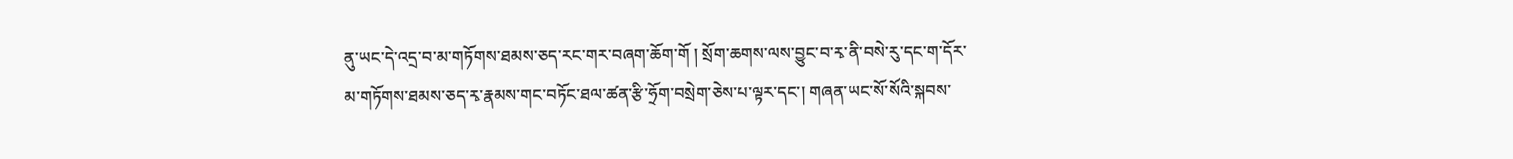ནུ་ཡང་དེ་འདྲ་བ་མ་གཏོགས་ཐམས་ཅད་རང་གར་བཞག་ཆོག་གོ ། སྲོག་ཆགས་ལས་བྱུང་བ་རྭ་ནི་བསེ་རུ་དང་ག་དོར་མ་གཏོགས་ཐམས་ཅད་རྭ་རྣམས་གང་བཏོང་ཐལ་ཚན་རྩི་ཧྲོག་བསྲེག་ཅེས་པ་ལྟར་དང་། གཞན་ཡང་སོ་སོའི་སྐབས་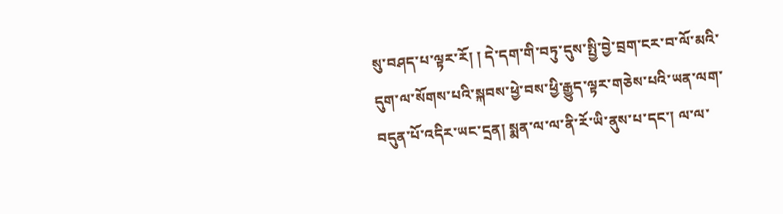སུ་བཤད་པ་ལྟར་རོ། ། དེ་དག་གི་བཏུ་དུས་སྤྱི་བྱེ་བྲག་ངར་བ་ལོ་མའི་དུག་ལ་སོགས་པའི་སྐབས་ཕྱེ་བས་ཕྱི་རྒྱུད་ལྟར་གཅེས་པའི་ཡན་ལག་བདུན་པོ་འདིར་ཡང་དྲན། སྨན་ལ་ལ་ནི་རོ་ཡི་ནུས་པ་དང་། ལ་ལ་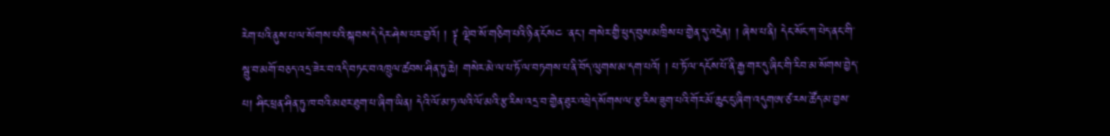རེག་པའི་ནུས་པ་ལ་སོགས་པའི་སྐབས་དེ་དེར་ཤེས་པར་བྱའོ། ། ༈ ལྡེབ་སོ་གཅིག་པའི་ཉིན་ངོས༤ ་ནང་། གསེར་གྱི་ཕུད་བུས་མཁྲིས་པ་གྱེན་དུ་འདྲེན། ། ཞེས་པ་ནི། དེང་སོང་ཀ་པེད་ནང་གི་སྦུ་བ་མགོ་བཅད་འདྲ་ཟེར་བ་འདི་བཏང་བ་འཁྲུལ་ཚབས་ཤིན་ཏུ་ཆེ། གསེར་མེ་ལ་པ་ཏོ་ལ་བཏགས་པ་ནི་བོད་ལུགས་མ་དག་པའོ། ། པ་ཏོ་ལ་དངོས་པོ་ནི་རྒྱ་གར་དུ་ཞིང་གི་རིབ་མ་སོགས་བྱེད་པ། ཤིང་ཕྲན་ཤིན་ཏུ་ཁ་བའི་མཐར་ཐུག་པ་ཞིག་ཡིན། དེའི་ལོ་མ་ཏ་ལའི་ལོ་མའི་རྩ་རིས་འདྲ་བ་གྱེན་ཐུར་འཕྲེད་སོགས་ལ་རྩ་རིས་ཟུག་པའི་གོར་མོ་ཆུང་ངུ་ཞིག་འདུགཨ་ཙ་རས་ཚོད་མ་བྱས་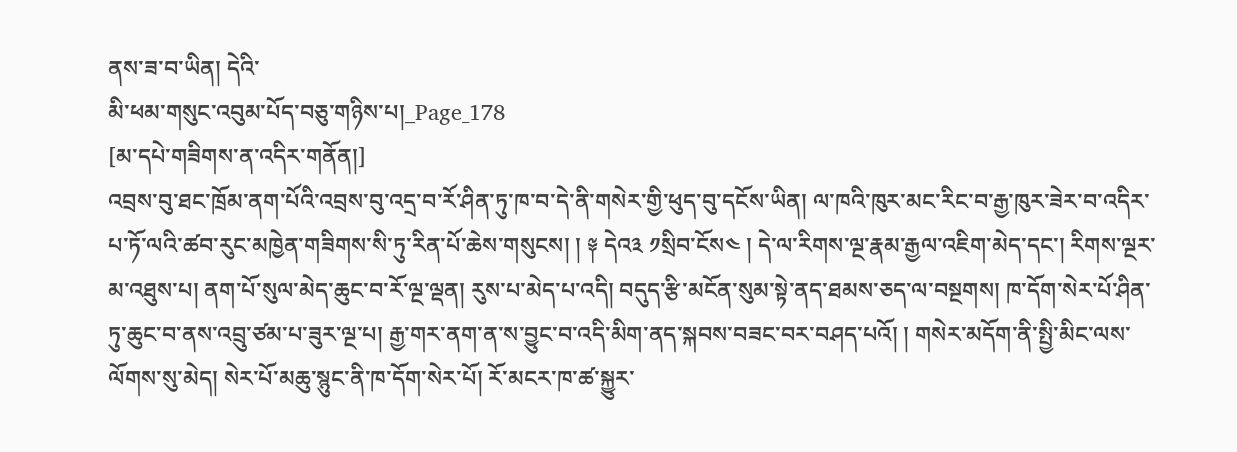ནས་ཟ་བ་ཡིན། དེའི་
མི་ཕམ་གསུང་འབུམ་པོད་བཅུ་གཉིས་པ།_Page_178
[མ་དཔེ་གཟིགས་ན་འདིར་གནོན།]
འབྲས་བུ་ཐང་ཁྲོམ་ནག་པོའི་འབྲས་བུ་འདྲ་བ་རོ་ཤིན་ཏུ་ཁ་བ་དེ་ནི་གསེར་གྱི་ཕུད་བུ་དངོས་ཡིན། ལ་ཁའི་ཁུར་མང་རིང་བ་རྒྱ་ཁུར་ཟེར་བ་འདིར་པ་ཏོ་ལའི་ཚབ་རུང་མཁྱེན་གཟིགས་སི་ཏུ་རིན་པོ་ཆེས་གསུངས། ། ༈ དེའ༣ ༡སྲིབ་ངོས༤ ། དེ་ལ་རིགས་ལྔ་རྣམ་རྒྱལ་འཇིག་མེད་དང་། རིགས་ལྔར་མ་འཐུས་པ། ནག་པོ་སུལ་མེད་ཆུང་བ་རོ་ལྔ་ལྡན། རུས་པ་མེད་པ་འདི། བདུད་རྩི་མངོན་སུམ་སྟེ་ནད་ཐམས་ཅད་ལ་བསྔགས། ཁ་དོག་སེར་པོ་ཤིན་ཏུ་ཆུང་བ་ནས་འབྲུ་ཙམ་པ་ཟུར་ལྔ་པ། རྒྱ་གར་ནག་ན་ས་བྱུང་བ་འདི་མིག་ནད་སྐབས་བཟང་བར་བཤད་པའོ། ། གསེར་མདོག་ནི་སྤྱི་མིང་ལས་ལོགས་སུ་མེད། སེར་པོ་མཆུ་སྙུང་ནི་ཁ་དོག་སེར་པོ། རོ་མངར་ཁ་ཚ་སྐྱུར་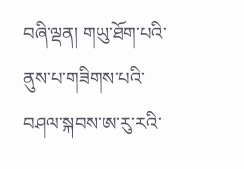བཞི་ལྡན། གཡུ་ཐོག་པའི་ནུས་པ་གཟིགས་པའི་བཤལ་སྐབས་ཨ་རུ་རའི་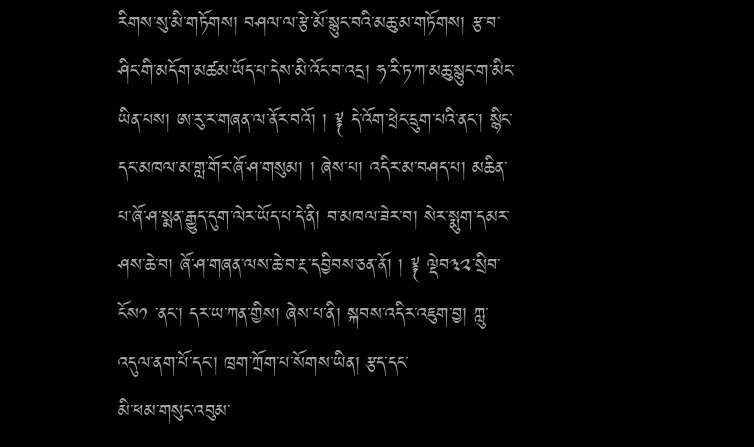རིགས་སུ་མི་གཏོགས། བཤལ་ལ་རྩེ་མོ་སྙུང་བའི་མཆུ་མ་གཏོགས། རྩ་བ་ཤིང་གི་མདོག་མཚམ་ཡོད་པ་དེས་མི་འོང་བ་འདྲ། ཧ་རི་ཏ་ཀ་མཆུ་སྙུང་ག་མིང་ཡིན་པས། ཨ་རུ་ར་གཞན་ལ་ནོར་བའོ། ། ༈ དེ་འོག་ཕྲེང་དྲུག་པའི་ནང་། སྙིང་དང་མཁལ་མ་གླ་གོར་ཞོ་ཤ་གསུམ། ། ཞེས་པ། འདིར་མ་བཤད་པ། མཆིན་པ་ཞོ་ཤ་སྨན་རྒྱུད་དུག་ལེར་ཡོད་པ་དེ་ནི། བ་མཁལ་ཟེར་བ། སེར་སྨུག་དམར་ཤས་ཆེ་བ། ཞོ་ཤ་གཞན་ལས་ཆེ་བ་རྔ་དབྱིབས་ཅན་ནོ། ། ༈ ལྡེབ༣༢་སྲིབ་ངོས༡ ་ནང་། དར་ཡ་ཀན་གྱིས། ཞེས་པ་ནི། སྐབས་འདིར་འཇུག་བྱ། ཀླུ་འདུལ་ནག་པོ་དང་། ཁྲག་ཀྲོག་པ་སོགས་ཡིན། རྩད་དང་
མི་ཕམ་གསུང་འབུམ་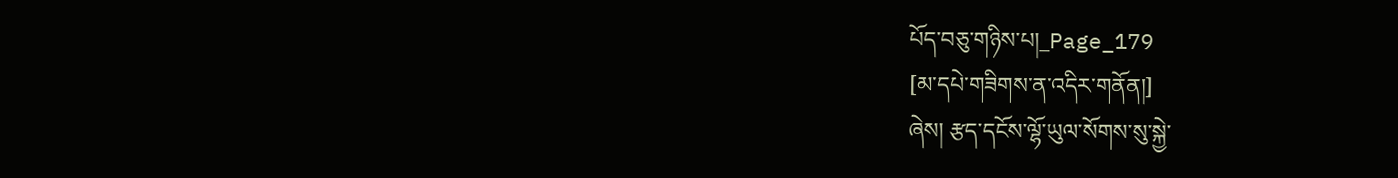པོད་བཅུ་གཉིས་པ།_Page_179
[མ་དཔེ་གཟིགས་ན་འདིར་གནོན།]
ཞེས། རྩད་དངོས་ལྷོ་ཡུལ་སོགས་སུ་སྐྱེ་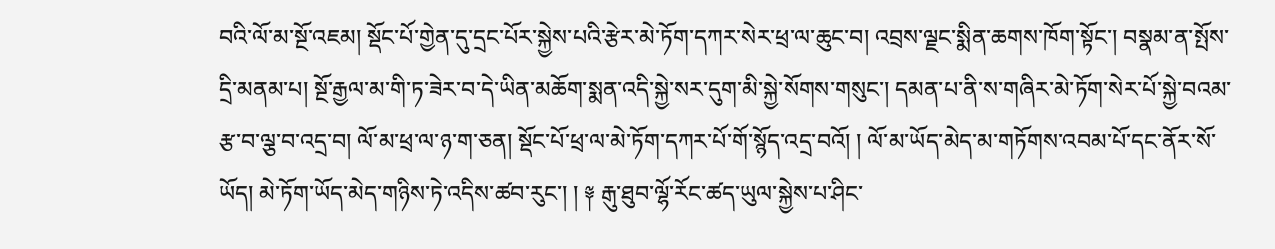བའི་ལོ་མ་སྔོ་འཇམ། སྡོང་པོ་གྱེན་དུ་དྲང་པོར་སྐྱེས་པའི་རྩེར་མེ་ཏོག་དཀར་སེར་ཕྲ་ལ་ཆུང་བ། འབྲས་ལྗང་སྨིན་ཆགས་ཁོག་སྟོང་། བསྣམ་ན་སྤོས་དྲི་མནམ་པ། སྔོ་རྒྱལ་མ་གི་ཏ་ཟེར་བ་དེ་ཡིན་མཆོག་སྨན་འདི་སྐྱེ་སར་དུག་མི་སྐྱེ་སོགས་གསུང་། དམན་པ་ནི་ས་གཞིར་མེ་ཏོག་སེར་པོ་སྐྱེ་བའམ་རྩ་བ་ལྕ་བ་འདྲ་བ། ལོ་མ་ཕྲ་ལ་ཉ་ག་ཅན། སྡོང་པོ་ཕྲ་ལ་མེ་ཏོག་དཀར་པོ་གོ་སྙོད་འདྲ་བའོ། ། ལོ་མ་ཡོད་མེད་མ་གཏོགས་འབམ་པོ་དང་ནོར་སོ་ཡོད། མེ་ཏོག་ཡོད་མེད་གཉིས་ཏེ་འདིས་ཚབ་རུང་། ། ༈ རྒུ་ཐུབ་ལྷོ་རོང་ཚད་ཡུལ་སྐྱེས་པ་ཤིང་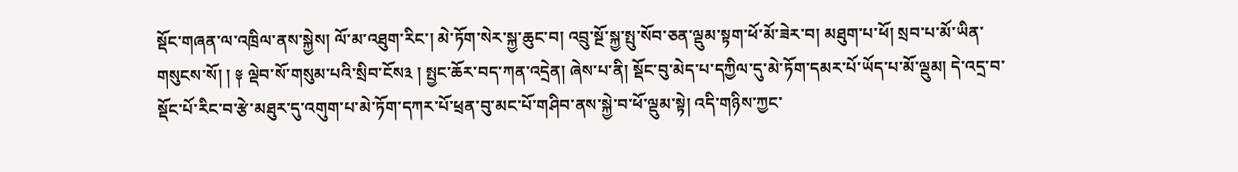སྡོང་གཞན་ལ་འཁྲིལ་ནས་སྐྱེས། ལོ་མ་འཐུག་རིང་། མེ་ཏོག་སེར་སྐྱ་ཆུང་བ། འབྲུ་སྔོ་སྐྱ་སྤུ་སོབ་ཅན་ལྡུམ་སྟག་ཕོ་མོ་ཟེར་བ། མཐུག་པ་ཕོ། སྲབ་པ་མོ་ཡིན་གསུངས་སོ། ། ༈ ལྡེབ་སོ་གསུམ་པའི་སྲིབ་ངོས༣ ། སྤྱང་ཆོར་བད་ཀན་འདྲེན། ཞེས་པ་ནི། སྡོང་བུ་མེད་པ་དཀྱིལ་དུ་མེ་ཏོག་དམར་པོ་ཡོད་པ་མོ་ལྡུམ། དེ་འདྲ་བ་སྡོང་པོ་རིང་བ་རྩེ་མཐུར་དུ་འགུག་པ་མེ་ཏོག་དཀར་པོ་ཕྲན་བུ་མང་པོ་གཤིབ་ནས་སྐྱེ་བ་ཕོ་ལྡུམ་སྟེ། འདི་གཉིས་ཀྱང་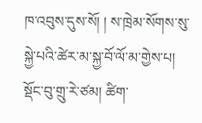ཁ་འབུས་དུས་སོ། ། ས་ཁྲེམ་སོགས་སུ་སྐྱེ་པའི་ཚེར་མ་སྐྱ་བོ་ལོ་མ་གྱེས་པ། སྡོང་བུ་གྲུ་རེ་ཙམ། ཚིག་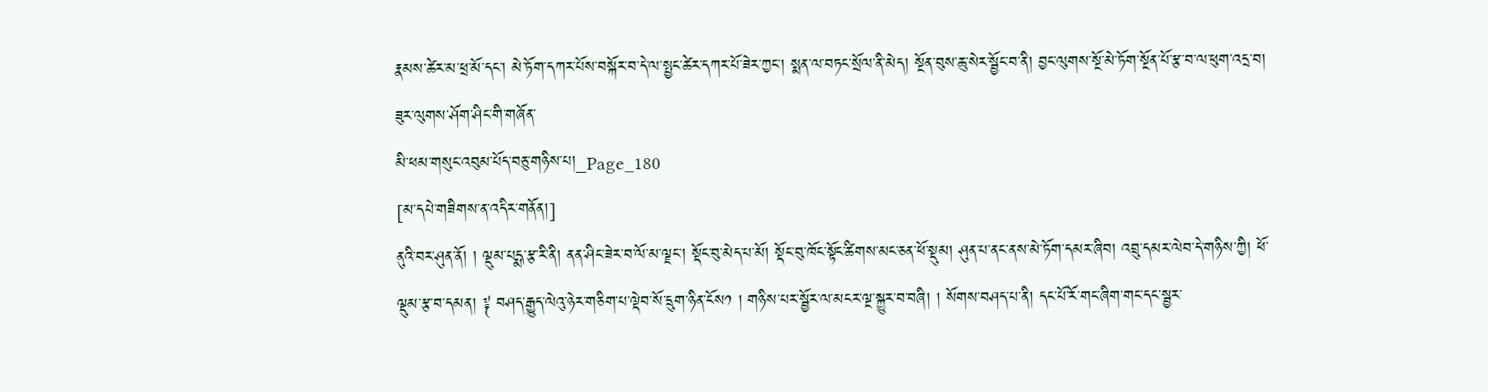རྣམས་ཚེར་མ་ཕྲ་མོ་དང་། མེ་ཏོག་དཀར་པོས་བསྐོར་བ་དེ་ལ་སྤྱང་ཚེར་དཀར་པོ་ཟེར་ཀྱང་། སྨན་ལ་བཏང་སྲོལ་ནི་མེད། སྔོན་བུས་ཆུ་སེར་སྦྱོང་བ་ནི། བྱང་ལུགས་སྔོ་མེ་ཏོག་སྔོན་པོ་རྩ་བ་ལ་ཕུག་འདྲ་བ། ཟུར་ལུགས་ཤོག་ཤིང་གི་གཞོན་
མི་ཕམ་གསུང་འབུམ་པོད་བཅུ་གཉིས་པ།_Page_180
[མ་དཔེ་གཟིགས་ན་འདིར་གནོན།]
ནུའི་བར་ཤུན་ནོ། ། ལྡུམ་པདྨ་རྩ་རི་ནི། ནན་ཤིང་ཟེར་བ་ལོ་མ་ལྗང་། སྡོང་བུ་མེད་པ་མོ། སྡོང་བུ་ཁོང་སྟོང་ཚིགས་མང་ཅན་ཕོ་སྡུམ། ཤུན་པ་ནང་ནས་མེ་ཏོག་དམར་ཞིབ། འབྲུ་དམར་ལེབ་དེ་གཉིས་ཀྱི། ཕོ་ལྡུམ་རྩ་བ་དམན། ༈ བཤད་རྒྱུད་ལེའུ་ཉེར་གཅིག་པ་ལྡེབ་སོ་དྲུག་ཉིན་ངོས༡ ། གཉིས་པར་སྦྱོར་ལ་མངར་ལྔ་སྐྱུར་བ་བཞི། ། སོགས་བཤད་པ་ནི། དང་པོ་རོ་གང་ཞིག་གང་དང་སྦྱར་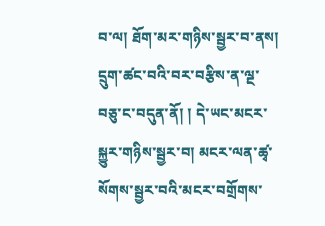བ་ལ། ཐོག་མར་གཉིས་སྦྱར་བ་ནས། དྲུག་ཚང་བའི་བར་བརྩིས་ན་ལྔ་བཅུ་ང་བདུན་ནོ། ། དེ་ཡང་མངར་སྐྱུར་གཉིས་སྦྱར་བ། མངར་ལན་ཚྭ་སོགས་སྦྱར་བའི་མངར་བགྲོགས་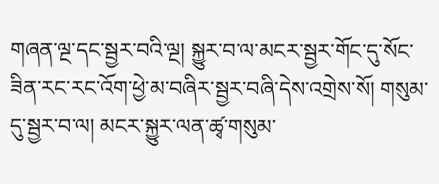གཞན་ལྔ་དང་སྦྱར་བའི་ལྔ། སྐྱུར་བ་ལ་མངར་སྦྱར་གོང་དུ་སོང་ཟིན་རང་རང་འོག་ཕྱེ་མ་བཞིར་སྦྱར་བཞི་དེས་འགྲེས་སོ། གསུམ་དུ་སྦྱར་བ་ལ། མངར་སྐྱུར་ལན་ཚྭ་གསུམ་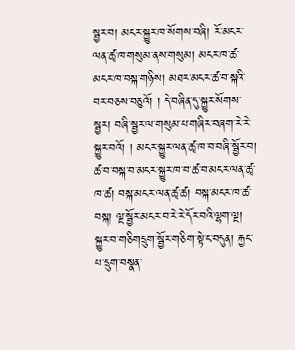སྦྱར་བ། མངར་སྐྱུར་ཁ་སོགས་བཞི། རོ་མངར་ལན་ཚྭ་ཁ་གསུམ་ནས་གསུམ། མངར་ཁ་ཚ་མངར་ཁ་བསྐ་གཉིས། མཐར་མངར་ཚ་བ་སྐའི་བར་བཅས་བཅུའོ། ། དེ་བཞིན་དུ་སྐྱུར་སོགས་སྦྱར། བཞི་སྦྱར་ལ་གསུམ་པ་གཞིར་བཞག་རེ་རེ་སྐྱུར་བའོ། ། མངར་སྐྱུར་ལན་ཚྭ་ཁ་བ་བཞི་སྦྱོར་བ། ཚ་བ་བསྐ་བ་མངར་སྐྱུར་ཁ་བ་ཚ་བ་མངར་ལན་ཚྭ་ཁ་ཚ། བསྐ་མངར་ལན་ཚྭ་ཚ། བསྐ་མངར་ཁ་ཚ་བསྐ། ལྔ་སྦྱོར་མངར་བ་རེ་རེ་དོར་བའི་ལྷག་ལྔ། སྐྱུར་བ་གཅིགདྲུག་སྦྱོར་གཅིག་སྟེ་ང་བདུན། རྐྱང་པ་དྲུག་བསྣན་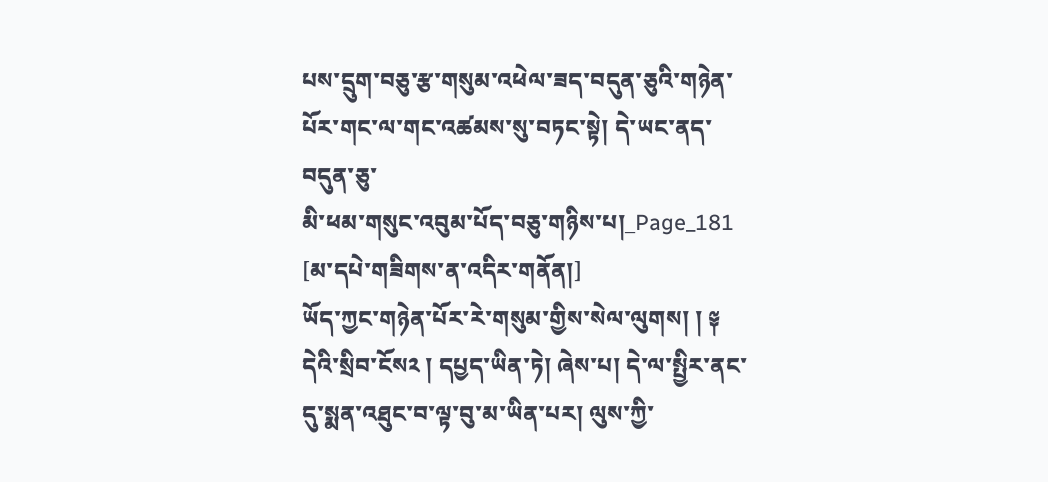པས་དྲུག་བཅུ་རྩ་གསུམ་འཕེལ་ཟད་བདུན་ཅུའི་གཉེན་པོར་གང་ལ་གང་འཚམས་སུ་བཏང་སྟེ། དེ་ཡང་ནད་བདུན་ཅུ་
མི་ཕམ་གསུང་འབུམ་པོད་བཅུ་གཉིས་པ།_Page_181
[མ་དཔེ་གཟིགས་ན་འདིར་གནོན།]
ཡོད་ཀྱང་གཉེན་པོར་རེ་གསུམ་གྱིས་སེལ་ལུགས། ། ༈ དེའི་སྲིབ་ངོས༢ ། དཔྱད་ཡིན་ཏེ། ཞེས་པ། དེ་ལ་སྤྱིར་ནང་དུ་སྨན་འཐུང་བ་ལྟ་བུ་མ་ཡིན་པར། ལུས་ཀྱི་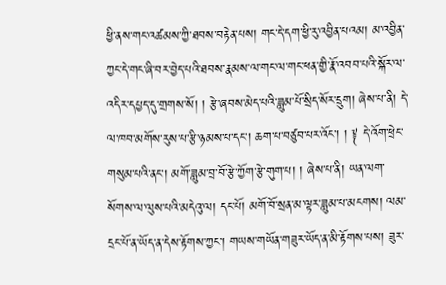ཕྱི་ནས་གང་འཚམས་ཀྱི་ཐབས་བརྟེན་པས། གང་དེ་དག་ཕྱི་རུ་འབྱིན་པའམ། མ་འབྱིན་ཀྱང་དེ་གང་ཞི་བར་བྱེད་པའི་ཐབས་རྣམས་ལ་གང་ལ་གང་ཕན་གྱི་རྣོ་འབབ་པའི་སྐོར་ལ་འདིར་དཔྱད་དུ་གྲགས་སོ། ། རྩེ་ཞབས་མེད་པའི་ཟླུམ་པོ་སྲིད་སོར་དྲུག། ཞེས་པ་ནི། དེ་ལ་ཁབ་མགོས་རུས་པ་རྩི་ཉམས་པ་དང་། ཆག་པ་བཙུབ་པར་འོང་། ། ༈ དེ་འོག་ཕྲེང་གསུམ་པའི་ནང་། མགོ་ཟླུམ་བྲ་བོ་རྩེ་ཀྱོག་རྩེ་གུག་པ། ། ཞེས་པ་ནི། ཡན་ལག་སོགས་ལ་ལུས་པའི་མདེའུ་ལ། དང་པོ། མགོ་བོ་སྲན་མ་ལྟར་ཟླུམ་པ་མངགས། ལམ་དྲང་པོ་ན་ཡོད་ན་དེས་རྟོགས་ཀྱང་། གཡས་གཡོན་གཟུར་ཡོད་ན་མི་རྟོགས་པས། ཟུར་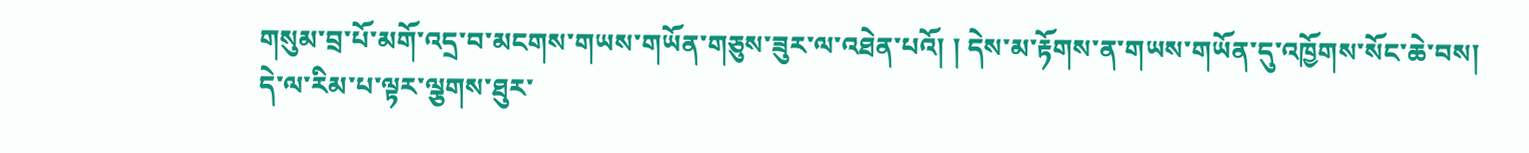གསུམ་བྲ་པོ་མགོ་འདྲ་བ་མངགས་གཡས་གཡོན་གཅུས་ཟུར་ལ་འཐེན་པའོ། ། དེས་མ་རྟོགས་ན་གཡས་གཡོན་དུ་འཁྱོགས་སོང་ཆེ་བས། དེ་ལ་རིམ་པ་ལྟར་ལྕགས་ཐུར་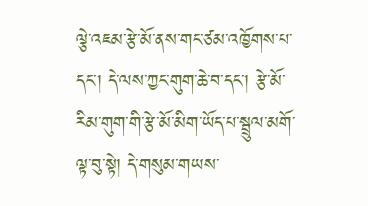ལྕེ་འཇམ་རྩེ་མོ་ནས་གང་ཙམ་འཁྱོགས་པ་དང་། དེ་ལས་ཀྱང་གུག་ཆེ་བ་དང་། རྩེ་མོ་རིམ་གུག་གི་རྩེ་མོ་མིག་ཡོད་པ་སྦྲུལ་མགོ་ལྟ་བུ་སྟེ། དེ་གསུམ་གཡས་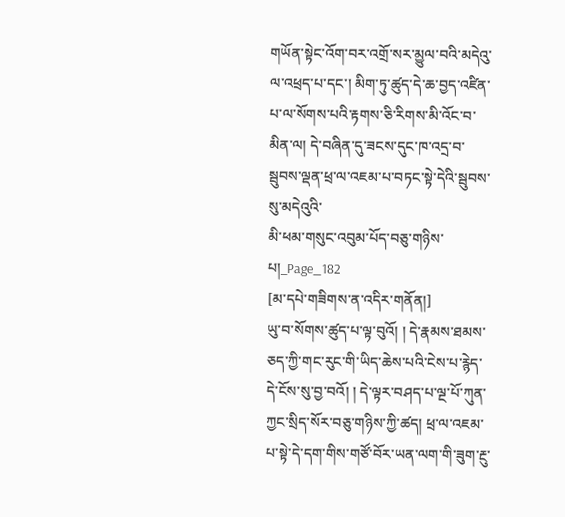གཡོན་སྟེང་འོག་བར་འགྲོ་སར་མྱུལ་བའི་མདེའུ་ལ་འཕྲད་པ་དང་། མིག་ཏུ་ཚུད་དེ་ཆ་བྱད་འཛིན་པ་ལ་སོགས་པའི་རྟགས་ཅི་རིགས་མི་འོང་བ་མིན་ལ། དེ་བཞིན་དུ་ཟངས་དུང་ཁ་འདྲ་བ་སྦུབས་ལྡན་ཕྲ་ལ་འཇམ་པ་བཏང་སྟེ་དེའི་སྦུབས་སུ་མདེའུའི་
མི་ཕམ་གསུང་འབུམ་པོད་བཅུ་གཉིས་པ།_Page_182
[མ་དཔེ་གཟིགས་ན་འདིར་གནོན།]
ཡུ་བ་སོགས་ཚུད་པ་ལྟ་བུའོ། ། དེ་རྣམས་ཐམས་ཅད་ཀྱི་གང་རུང་གི་ཡིད་ཆེས་པའི་ངེས་པ་རྙེད་དེ་ངོས་སུ་བྱ་བའོ། ། དེ་ལྟར་བཤད་པ་ལྔ་པོ་ཀུན་ཀྱང་སྲིད་སོར་བཅུ་གཉིས་ཀྱི་ཚད། ཕྲ་ལ་འཇམ་པ་སྟེ་དེ་དག་གིས་གཙོ་བོར་ཡན་ལག་གི་ཟུག་རྔུ་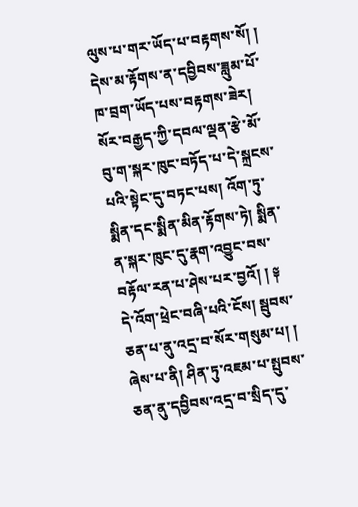ལུས་པ་གར་ཡོད་པ་བརྟགས་སོ། ། དེས་མ་རྟོགས་ན་དབྱིབས་ཟླུམ་པོ་ཁ་བྲག་ཡོད་པས་བརྟགས་ཟེར། སོར་བརྒྱད་ཀྱི་དབལ་ལྡན་རྩེ་མོ་བུ་ག་སྐར་ཁུང་བཏོད་པ་དེ་སྐྲངས་པའི་སྟེང་དུ་བཏང་པས། འོག་ཏུ་སྨིན་དང་སྨིན་མིན་རྟོགས་ཏེ། སྨིན་ན་སྐར་ཁུང་དུ་རྣག་འབྱུང་བས་བརྟོལ་རན་པ་ཤེས་པར་བྱའོ། ། ༈ དེ་འོག་ཕྲེང་བཞི་པའི་ངོས། སྦུབས་ཅན་པ་ནུ་འདྲ་བ་སོར་གསུམ་པ། ། ཞེས་པ་ནི། ཤིན་ཏུ་འཇམ་པ་སྤུབས་ཅན་ནུ་དབྱིབས་འདྲ་བ་སྲིད་དུ་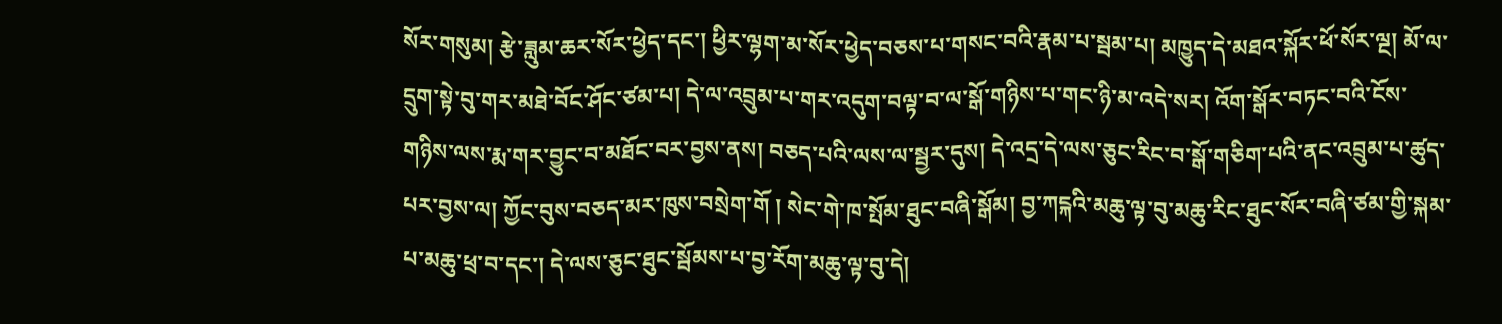སོར་གསུམ། རྩེ་ཟླུམ་ཆར་སོར་ཕྱེད་དང་། ཕྱིར་ལྷག་མ་སོར་ཕྱེད་བཅས་པ་གསང་བའི་རྣམ་པ་སྦམ་པ། མཁྱུད་དེ་མཐའ་སྐོར་ཕོ་སོར་ལྔ། མོ་ལ་དྲུག་སྟེ་བུ་གར་མཐེ་བོང་ཤོང་ཙམ་པ། དེ་ལ་འབྲུམ་པ་གར་འདུག་བལྟ་བ་ལ་སྒོ་གཉིས་པ་གང་ཉི་མ་འདེ་སར། འོག་སྒོར་བཏང་བའི་ངོས་གཉིས་ལས་རྨ་གར་བྱུང་བ་མཐོང་བར་བྱས་ནས། བཅད་པའི་ལས་ལ་སྦྱར་དུས། དེ་འདྲ་དེ་ལས་ཅུང་རིང་བ་སྒོ་གཅིག་པའི་ནང་འབྲུམ་པ་ཚུད་པར་བྱས་ལ། ཀྱོང་བུས་བཅད་མར་ཁུས་བསྲེག་གོ ། སེང་གེ་ཁ་སྤོམ་ཐུང་བཞི་སྒོམ། བྱ་ཀངྐའི་མཆུ་ལྟ་བུ་མཆུ་རིང་ཐུང་སོར་བཞི་ཙམ་གྱི་སྐམ་པ་མཆུ་ཕྲ་བ་དང་། དེ་ལས་ཅུང་ཐུང་སྦོམས་པ་བྱ་རོག་མཆུ་ལྟ་བུ་དེ།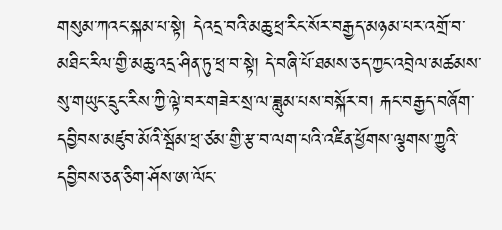གསུམ་ཀའང་སྐམ་པ་སྟེ། དེའདྲ་བའི་མཆུ་ཕྲ་རིང་སོར་བརྒྱད་མཉམ་པར་འགྲོ་བ་མཐིང་རིལ་གྱི་མཆུ་འདྲ་ཤིན་ཏུ་ཕྲ་བ་སྟེ། དེ་བཞི་པོ་ཐམས་ཅད་ཀྱང་འབྲེལ་མཚམས་སུ་གཡུང་དྲུང་རིས་ཀྱི་ལྟེ་བར་གཟེར་སྲ་ལ་ཟླུམ་པས་བསྐོར་བ། རྐང་བརྒྱད་བཞོག་དབྱིབས་མཛུབ་མོའི་སྦོམ་ཕྲ་ཙམ་གྱི་རྩ་བ་ལག་པའི་འཛིན་ཕྱོགས་ལྕགས་ཀྱུའི་དབྱིབས་ཅན་ཅིག་ཤོས་ཨ་ལོང་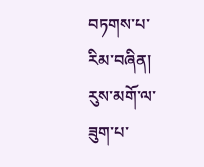བཏགས་པ་རིམ་བཞིན། རུས་མགོ་ལ་ཟུག་པ་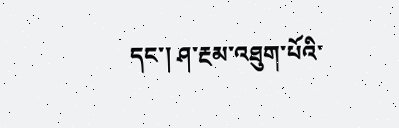དང་། ཤ་རྔམ་འཐུག་པོའི་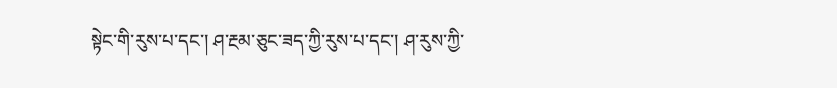སྟེང་གི་རུས་པ་དང་། ཤ་རྔམ་ཅུང་ཟད་ཀྱི་རུས་པ་དང་། ཤ་རུས་ཀྱི་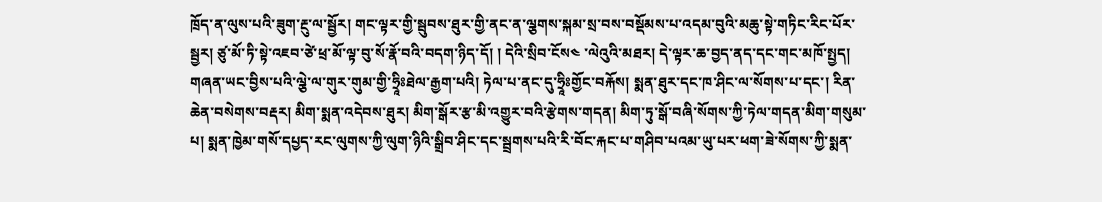ཁྲོད་ན་ལུས་པའི་ཟུག་རྔུ་ལ་སྦྱོར། གང་ལྟར་གྱི་སྦུབས་ཐུར་གྱི་ནང་ན་ལྕགས་སྐམ་སྲ་བས་བསྡོམས་པ་འདམ་བུའི་མཆུ་སྟེ་གཏིང་རིང་པོར་སྦྱར། ཙུ་མོ་ཏི་སྟེ་འཇབ་ཙེ་ཕྲ་མོ་ལྟ་བུ་སོ་རྣོ་བའི་བདག་ཉིད་དོ། ། དེའི་སྲིབ་ངོས༤ ་ལེའུའི་མཐར། དེ་ལྟར་ཆ་བྱད་ནད་དང་གང་མཁོ་སྤྱད། གཞན་ཡང་བྱིས་པའི་ལྕེ་ལ་གུར་གུམ་གྱི་ཧྲཱིཿཐེལ་རྒྱག་པའི། ཏེལ་པ་ནང་དུ་ཧྲཱིཿགྱོང་བརྐོས། སྨན་ཐུར་དང་ཁ་ཤིང་ལ་སོགས་པ་དང་། རིན་ཆེན་བསེགས་བརྡར། མིག་སྨན་འདེབས་ཐུར། མིག་སྒོར་རྩ་མི་འགྱུར་བའི་རྩེགས་གདན། མིག་ཏུ་སྒོ་བཞི་སོགས་ཀྱི་ཏེལ་གདན་མིག་གསུམ་པ། སྨན་ཁྱེམ་གསོ་དཔྱད་རང་ལུགས་ཀྱི་ལུག་ཉིའི་སྒྲིབ་ཤིང་དང་སྦྲགས་པའི་རི་བོང་རྐང་པ་གཤིབ་པའམ་ཡུ་པར་ཕག་ཟེ་སོགས་ཀྱི་སྨན་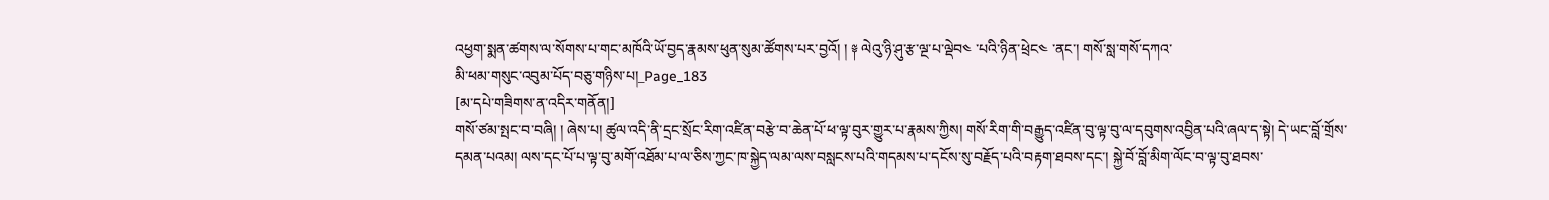འཕྱག་སྨན་ཚགས་ལ་སོགས་པ་གང་མཁོའི་ཡོ་བྱད་རྣམས་ཕུན་སུམ་ཚོགས་པར་བྱའོ། ། ༈ ལེའུ་ཉི་ཤུ་རྩ་ལྔ་པ་ལྡེབ༤ ་པའི་ཉིན་ཕྲེང༤ ་ནང་། གསོ་སླ་གསོ་དཀའ་
མི་ཕམ་གསུང་འབུམ་པོད་བཅུ་གཉིས་པ།_Page_183
[མ་དཔེ་གཟིགས་ན་འདིར་གནོན།]
གསོ་ཙམ་སྤང་བ་བཞི། ། ཞེས་པ། ཚུལ་འདི་ནི་དྲང་སྲོང་རིག་འཛིན་བརྩེ་བ་ཆེན་པོ་ཕ་ལྟ་བུར་གྱུར་པ་རྣམས་ཀྱིས། གསོ་རིག་གི་བརྒྱུད་འཛིན་བུ་ལྟ་བུ་ལ་དབུགས་འབྱིན་པའི་ཞལ་ད་སྟེ། དེ་ཡང་བློ་གྲོས་དམན་པའམ། ལས་དང་པོ་པ་ལྟ་བུ་མགོ་འཐོམ་པ་ལ་ཅིས་ཀྱང་ཁ་སྐྱེད་ལམ་ལས་བསླངས་པའི་གདམས་པ་དངོས་སུ་བརྗོད་པའི་བརྟག་ཐབས་དང་། སྐྱེ་བོ་བློ་མིག་ལོང་བ་ལྟ་བུ་ཐབས་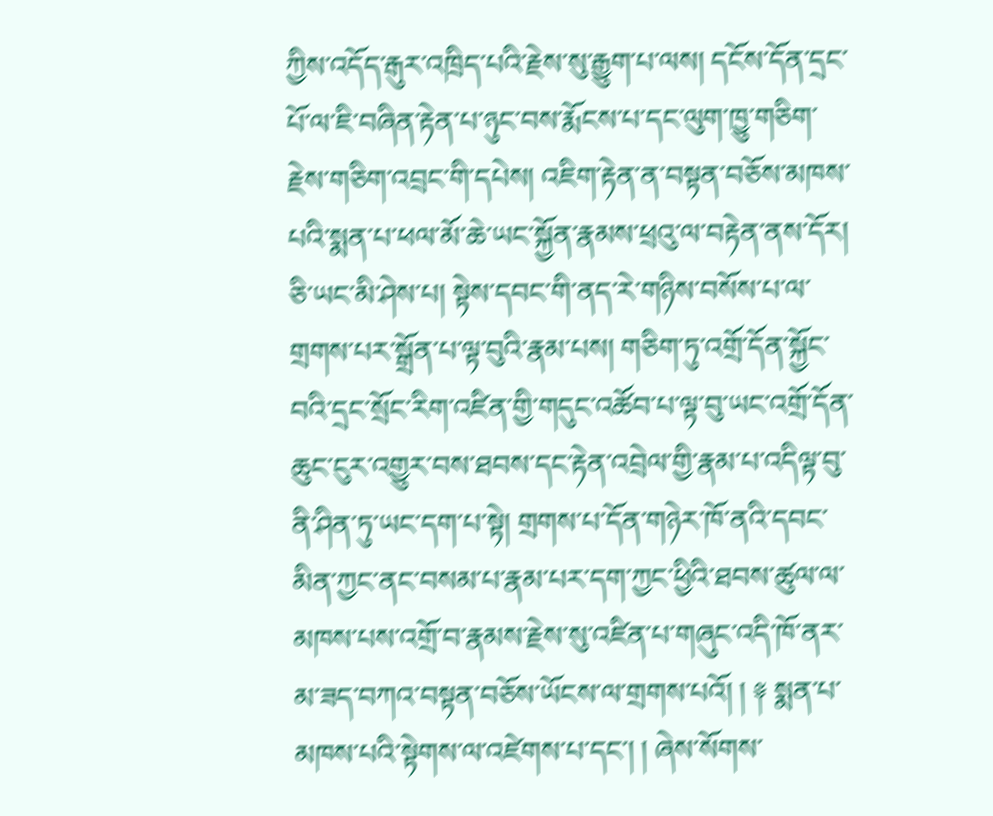ཀྱིས་འདོད་རྒུར་འཁྲིད་པའི་རྗེས་སུ་རྒྱུག་པ་ལས། དངོས་དོན་དྲང་པོ་ལ་ཇི་བཞིན་རྟེན་པ་ཉུང་བས་རྨོངས་པ་དང་ལུག་ཁྱུ་གཅིག་རྗེས་གཅིག་འབྲང་གི་དཔེས། འཇིག་རྟེན་ན་བསྟན་བཅོས་མཁས་པའི་སྨན་པ་ཕལ་མོ་ཆེ་ཡང་སྐྱོན་རྣམས་ཕྲའུ་ལ་བརྟེན་ནས་དོར། ཅི་ཡང་མི་ཤེས་པ། སྟེས་དབང་གི་ནད་རེ་གཉིས་བསོས་པ་ལ་གྲགས་པར་སྒྲོན་པ་ལྟ་བུའི་རྣམ་པས། གཅིག་ཏུ་འགྲོ་དོན་སྐྱོང་བའི་དྲང་སྲོང་རིག་འཛིན་གྱི་གདུང་འཚོབ་པ་ལྟ་བུ་ཡང་འགྲོ་དོན་ཆུང་ངུར་འགྱུར་བས་ཐབས་དང་རྟེན་འབྲེལ་གྱི་རྣམ་པ་འདིལྟ་བུ་ནི་ཤིན་ཏུ་ཡང་དག་པ་སྟེ། གྲགས་པ་དོན་གཉེར་ཁོ་ནའི་དབང་མིན་ཀྱང་ནང་བསམ་པ་རྣམ་པར་དག་ཀྱང་ཕྱིའི་ཐབས་ཚུལ་ལ་མཁས་པས་འགྲོ་བ་རྣམས་རྗེས་སུ་འཛིན་པ་གཞུང་འདི་ཁོ་ནར་མ་ཟད་བཀའ་བསྟན་བཅོས་ཡོངས་ལ་གྲགས་པའོ། ། ༈ སྨན་པ་མཁས་པའི་སྟེགས་ལ་འཛེགས་པ་དང་། ། ཞེས་སོགས་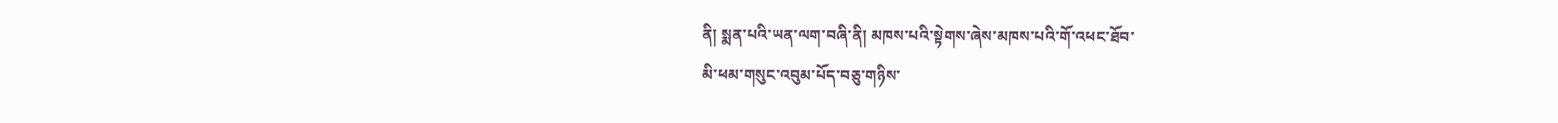ནི། སྨན་པའི་ཡན་ལག་བཞི་ནི། མཁས་པའི་སྟེགས་ཞེས་མཁས་པའི་གོ་འཕང་ཐོབ་
མི་ཕམ་གསུང་འབུམ་པོད་བཅུ་གཉིས་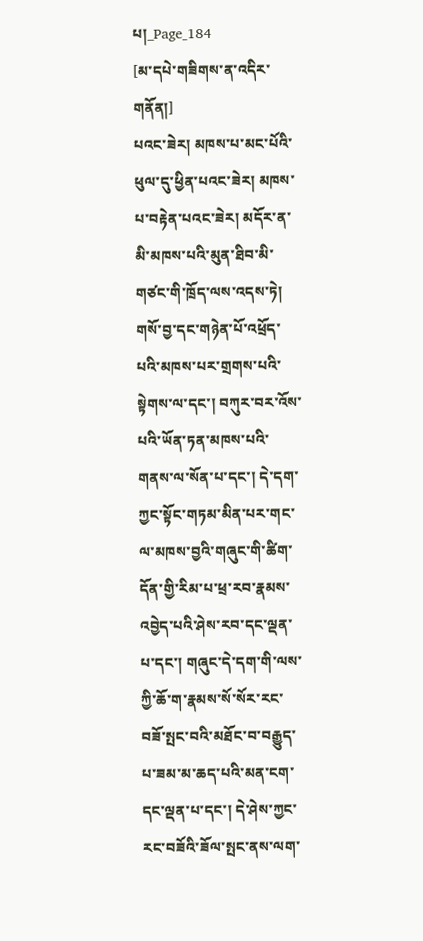པ།_Page_184
[མ་དཔེ་གཟིགས་ན་འདིར་གནོན།]
པའང་ཟེར། མཁས་པ་མང་པོའི་ཕུལ་དུ་ཕྱིན་པའང་ཟེར། མཁས་པ་བརྟེན་པའང་ཟེར། མདོར་ན་མི་མཁས་པའི་མུན་ཐིབ་མི་གཙང་གི་ཁྲོད་ལས་འདས་ཏེ། གསོ་བྱ་དང་གཉེན་པོ་འཕྲོད་པའི་མཁས་པར་གྲགས་པའི་སྟེགས་ལ་དང་། བཀུར་བར་འོས་པའི་ཡོན་ཏན་མཁས་པའི་གནས་ལ་སོན་པ་དང་། དེ་དག་ཀྱང་སྟོང་གཏམ་མིན་པར་གང་ལ་མཁས་བྱའི་གཞུང་གི་ཚིག་དོན་གྱི་རིམ་པ་ཕྲ་རབ་རྣམས་འབྱེད་པའི་ཤེས་རབ་དང་ལྡན་པ་དང་། གཞུང་དེ་དག་གི་ལས་ཀྱི་ཆོ་ག་རྣམས་སོ་སོར་རང་བཟོ་སྤང་བའི་མཐོང་བ་བརྒྱུད་པ་ཟམ་མ་ཆད་པའི་མན་ངག་དང་ལྡན་པ་དང་། དེ་ཤེས་ཀྱང་རང་བཟོའི་ཟོལ་སྤང་ནས་ལག་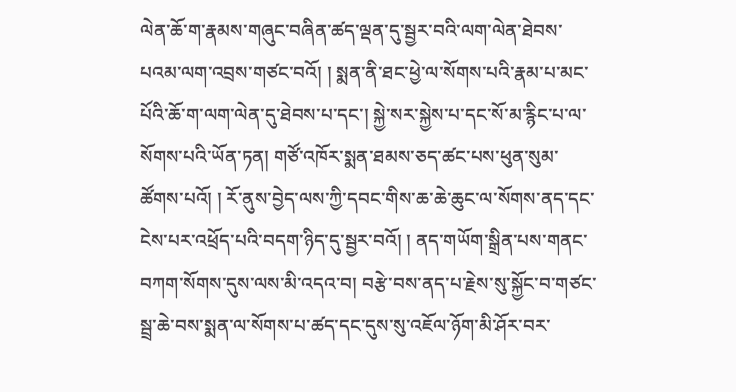ལེན་ཆོ་ག་རྣམས་གཞུང་བཞིན་ཚད་ལྡན་དུ་སྦྱར་བའི་ལག་ལེན་ཐེབས་པའམ་ལག་འབྲས་གཙང་བའོ། ། སྨན་ནི་ཐང་ཕྱེ་ལ་སོགས་པའི་རྣམ་པ་མང་པོའི་ཆོ་ག་ལག་ལེན་དུ་ཐེབས་པ་དང་། སྐྱེ་སར་སྐྱེས་པ་དང་སོ་མ་རྙིང་པ་ལ་སོགས་པའི་ཡོན་ཏན། གཙོ་འཁོར་སྨན་ཐམས་ཅད་ཚང་པས་ཕུན་སུམ་ཚོགས་པའོ། ། རོ་ནུས་བྱེད་ལས་ཀྱི་དབང་གིས་ཆ་ཆེ་ཆུང་ལ་སོགས་ནད་དང་ངེས་པར་འཕྲོད་པའི་བདག་ཉིད་དུ་སྦྱར་བའོ། ། ནད་གཡོག་སྒྲིན་པས་གནང་བཀག་སོགས་དུས་ལས་མི་འདའ་བ། བརྩེ་བས་ནད་པ་རྗེས་སུ་སྐྱོང་བ་གཙང་སྦྲ་ཆེ་བས་སྨན་ལ་སོགས་པ་ཚད་དང་དུས་སུ་འཇོལ་ཉོག་མི་ཤོར་བར་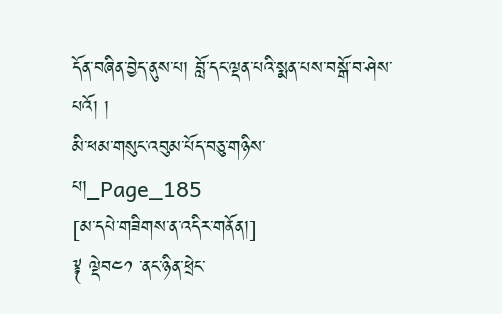དོན་བཞིན་བྱེད་ནུས་པ། བློ་དང་ལྡན་པའི་སྨན་པས་བསྒོ་བ་ཤེས་པའོ། །
མི་ཕམ་གསུང་འབུམ་པོད་བཅུ་གཉིས་པ།_Page_185
[མ་དཔེ་གཟིགས་ན་འདིར་གནོན།]
༈ ལྡེབ༤༡ ་ནང་ཉིན་ཕྲེང་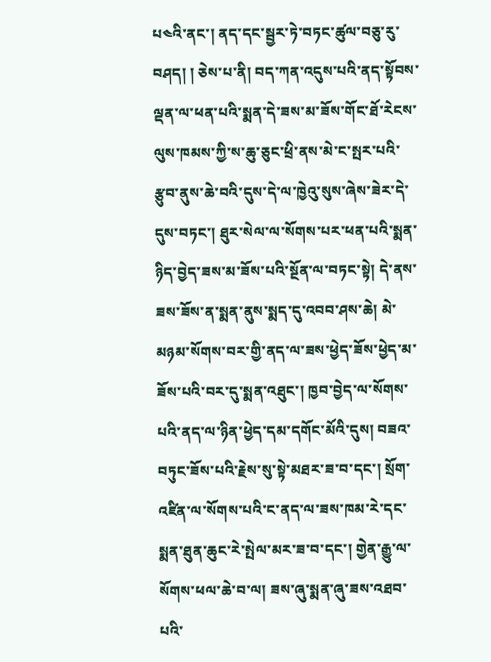པ༤འི་ནང་། ནད་དང་སྦྱར་ཏེ་བཏང་ཚུལ་བཅུ་རུ་བཤད། ། ཅེས་པ་ནི། བད་ཀན་འདུས་པའི་ནད་སྟོབས་ལྡན་ལ་ཕན་པའི་སྨན་དེ་ཟས་མ་ཟོས་གོང་ཐོ་རེངས་ལུས་ཁམས་ཀྱི་ས་ཆུ་ཅུང་ཕྲི་ནས་མེ་ང་སྤར་པའི་རྩུབ་ནུས་ཆེ་བའི་དུས་དེ་ལ་ཁྱེའུ་སུས་ཞེས་ཟེར་དེ་དུས་བཏང་། ཐུར་སེལ་ལ་སོགས་པར་ཕན་པའི་སྨན་ཉིད་བྱེད་ཟས་མ་ཟོས་པའི་སྔོན་ལ་བཏང་སྟེ། དེ་ནས་ཟས་ཟོས་ན་སྨན་ནུས་སྨད་དུ་འབབ་ཤས་ཆེ། མེ་མཉམ་སོགས་བར་གྱི་ནད་ལ་ཟས་ཕྱེད་ཟོས་ཕྱེད་མ་ཟོས་པའི་བར་དུ་སྨན་འཐུང་། ཁྱབ་བྱེད་ལ་སོགས་པའི་ནད་ལ་ཉིན་ཕྱེད་དམ་དགོང་མོའི་དུས། བཟའ་བཏུང་ཟོས་པའི་རྗེས་སུ་སྟེ་མཐར་ཟ་བ་དང་། སྲོག་འཛིན་ལ་སོགས་པའི་ང་ནད་ལ་ཟས་ཁམ་རེ་དང་སྨན་ཐུན་ཆུང་རེ་སྤེལ་མར་ཟ་བ་དང་། གྱེན་རྒྱུ་ལ་སོགས་ཕལ་ཆེ་བ་ལ། ཟས་ཞུ་སྨན་ཞུ་ཟས་འཐབ་པའི་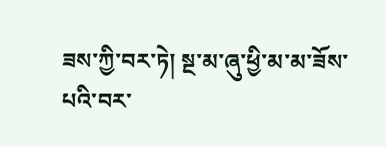ཟས་ཀྱི་བར་ཏེ། སྔ་མ་ཞུ་ཕྱི་མ་མ་ཟོས་པའི་བར་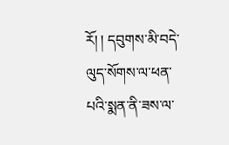རོ། ། དབུགས་མི་བདེ་ལུད་སོགས་ལ་ཕན་པའི་སྨན་ནི་ཟས་ལ་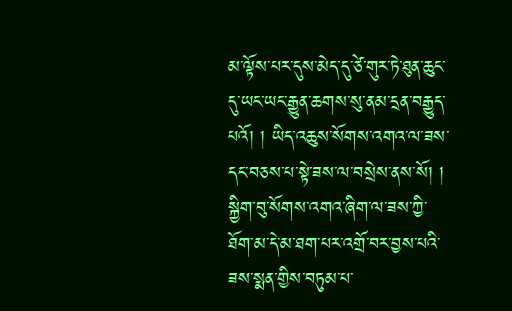མ་ལྟོས་པར་དུས་མེད་དུ་ཙེ་གུར་ཏེ་ཐུན་ཆུང་དུ་ཡང་ཡང་རྒྱུན་ཆགས་སུ་ནམ་དྲན་བརྒྱུད་པའོ། ། ཡིད་འཆུས་སོགས་འགའ་ལ་ཟས་དང་བཅས་པ་སྟེ་ཟས་ལ་བསྲེས་ནས་སོ། ། སྐྱིག་བུ་སོགས་འགའ་ཞིག་ལ་ཟས་ཀྱི་ཐོག་མ་དེ་མ་ཐག་པར་འགྲོ་བར་བྱས་པའི་ཟས་སྨན་གྱིས་བཏུམ་པ་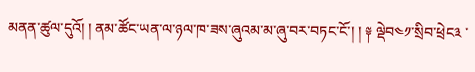མནན་ཚུལ་དུའོ། ། ནམ་ཚོང་ཡན་ལ་ཉལ་ཁ་ཟས་ཞུའམ་མ་ཞུ་བར་བཏང་ངོ་། ། ༈ ལྡེབ༤༡་སྲིབ་ཕྲེང༣ ་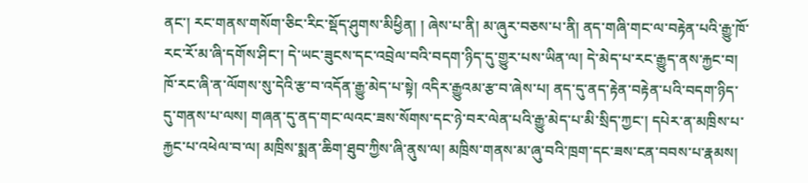ནང་། རང་གནས་གསོག་ཅིང་རིང་སྡོད་ཤུགས་མིཕྱིན། ། ཞེས་པ་ནི། མ་ཞུར་བཅས་པ་ནི། ནད་གཞི་གང་ལ་བརྟེན་པའི་རྒྱུ་ཁོ་རང་རོ་མ་ཞི་དགོས་ཤིང་། དེ་ཡང་ཟུངས་དང་འབྲེལ་བའི་བདག་ཉིད་དུ་གྱུར་པས་ཡིན་ལ། དེ་མེད་པ་རང་རྒྱུད་ནས་རྐྱང་བ། ཁོ་རང་ཞི་ན་ལོགས་སུ་དེའི་རྩ་བ་འདོན་རྒྱུ་མེད་པ་སྟེ། འདིར་རྒྱུའམ་རྩ་བ་ཞེས་པ། ནད་དུ་ནད་རྟེན་བརྟེན་པའི་བདག་ཉིད་དུ་གནས་པ་ལས། གཞན་དུ་ནད་གང་ལའང་ཟས་སོགས་དང་ཉེ་བར་ལེན་པའི་རྒྱུ་མེད་པ་མི་སྲིད་ཀྱང་། དཔེར་ན་མཁྲིས་པ་རྐྱང་པ་འཕེལ་བ་ལ། མཁྲིས་སྨན་ཆིག་ཐུབ་ཀྱིས་ཞི་ནུས་ལ། མཁྲིས་གནས་མ་ཞུ་བའི་ཁྲག་དང་ཟས་ངན་བབས་པ་རྣམས།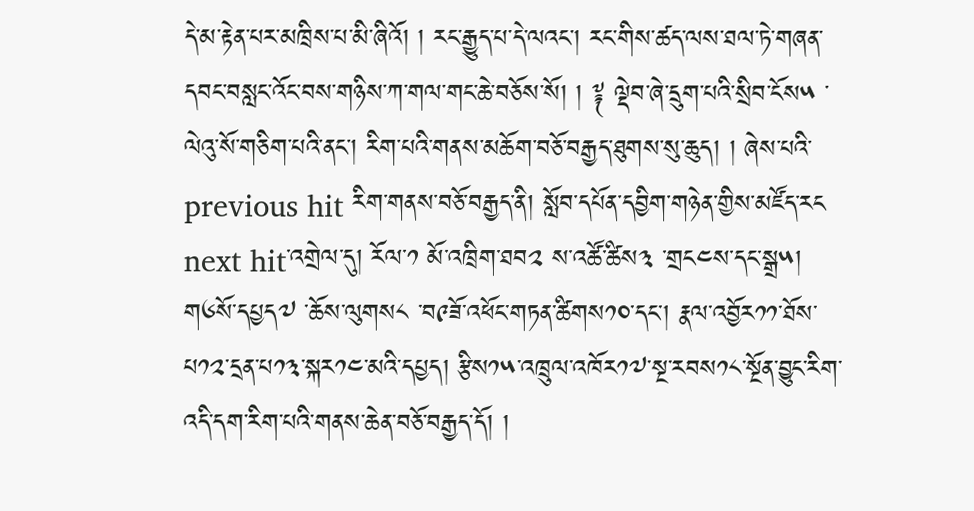དེ་མ་རྟེན་པར་མཁྲིས་པ་མི་ཞིའོ། ། རང་རྒྱུད་པ་དེ་ལའང་། རང་གིས་ཚད་ལས་ཐལ་ཏེ་གཞན་དབང་བསླང་འོང་བས་གཉིས་ཀ་གལ་གང་ཆེ་བཅོས་སོ། ། ༈ ལྡེབ་ཞེ་དྲུག་པའི་སྲིབ་ངོས༥ ་ལེའུ་སོ་གཅིག་པའི་ནང་། རིག་པའི་གནས་མཆོག་བཅོ་བརྒྱད་ཐུགས་སུ་ཆུད། ། ཞེས་པའི་previous hit རིག་གནས་བཅོ་བརྒྱད་ནི། སློབ་དཔོན་དབྱིག་གཉེན་གྱིས་མཛོད་རང next hit་འགྲེལ་དུ། རོལ་༡ མོ་འཁྲིག་ཐབ༢ ས་འཚོ་ཚིས༣ ་གྲང༤ས་དང་སྒྲ༥། ག༦སོ་དཔྱད༧ ་ཆོས་ལུགས༨ ་བ༩ཟོ་འཕོང་གཏན་ཚིགས༡༠་དང་། རྣལ་འབྱོར༡༡་ཐོས་པ༡༢་དྲན་པ༡༣་སྐར༡༤་མའི་དཔྱད། རྩིས༡༥་འཁྲུལ་འཁོར༡༧་སྔ་རབས༡༨་སྔོན་བྱུང་རིག་འདི་དག་རིག་པའི་གནས་ཆེན་བཅོ་བརྒྱད་དོ། །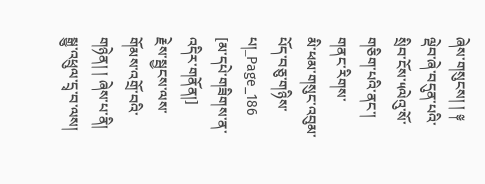ཞེས་གསུངས། ། ༈ ལྡེབ་ཞེ་བདུན་པའི་སྲིབ་ངོས་༥ལེའུ་སོ་གཅིག་པའི་ནང་། གནང་རིགས་
མི་ཕམ་གསུང་འབུམ་པོད་བཅུ་གཉིས་པ།_Page_186
[མ་དཔེ་གཟིགས་ན་འདིར་གནོན།]
རྗེས་སྦྱངས་ལས་གོམས་འགྲོ་བའི་གཉེན། ། ཞེས་པ་ནི། སྒྱུ་འཕྲུལ་དྲྭ་བ་ལས།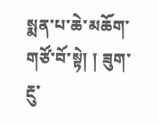སྨན་པ་ཆེ་མཆོག་གཙོ་བོ་སྟེ། ། ཟུག་རྔུ་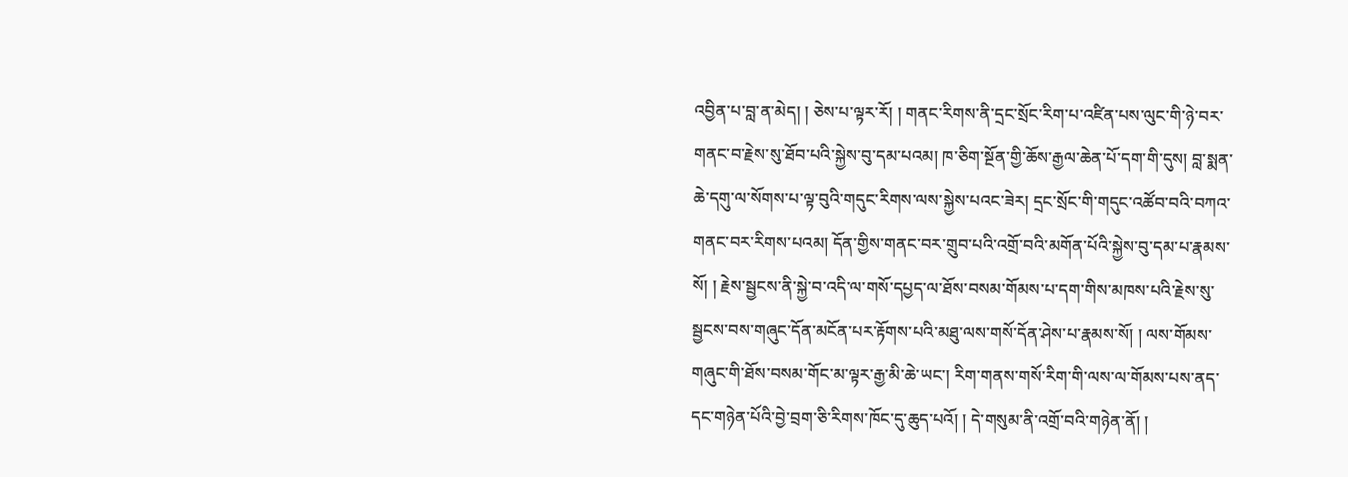འབྱིན་པ་བླ་ན་མེད། ། ཅེས་པ་ལྟར་རོ། ། གནང་རིགས་ནི་དྲང་སྲོང་རིག་པ་འཛིན་པས་ལུང་གི་ཉེ་བར་གནང་བ་རྗེས་སུ་ཐོབ་པའི་སྐྱེས་བུ་དམ་པའམ། ཁ་ཅིག་སྔོན་གྱི་ཆོས་རྒྱལ་ཆེན་པོ་དག་གི་དུས། བླ་སྨན་ཆེ་དགུ་ལ་སོགས་པ་ལྟ་བུའི་གདུང་རིགས་ལས་སྐྱེས་པའང་ཟེར། དྲང་སྲོང་གི་གདུང་འཚོབ་བའི་བཀའ་གནང་བར་རིགས་པའམ། དོན་གྱིས་གནང་བར་གྲུབ་པའི་འགྲོ་བའི་མགོན་པོའི་སྐྱེས་བུ་དམ་པ་རྣམས་སོ། ། རྗེས་སྦྱངས་ནི་སྐྱེ་བ་འདི་ལ་གསོ་དཔྱད་ལ་ཐོས་བསམ་གོམས་པ་དག་གིས་མཁས་པའི་རྗེས་སུ་སྦྱངས་བས་གཞུང་དོན་མངོན་པར་རྟོགས་པའི་མཐུ་ལས་གསོ་དོན་ཤེས་པ་རྣམས་སོ། ། ལས་གོམས་གཞུང་གི་ཐོས་བསམ་གོང་མ་ལྟར་རྒྱ་མི་ཆེ་ཡང་། རིག་གནས་གསོ་རིག་གི་ལས་ལ་གོམས་པས་ནད་དང་གཉེན་པོའི་བྱེ་བྲག་ཅི་རིགས་ཁོང་དུ་ཆུད་པའོ། ། དེ་གསུམ་ནི་འགྲོ་བའི་གཉེན་ནོ། །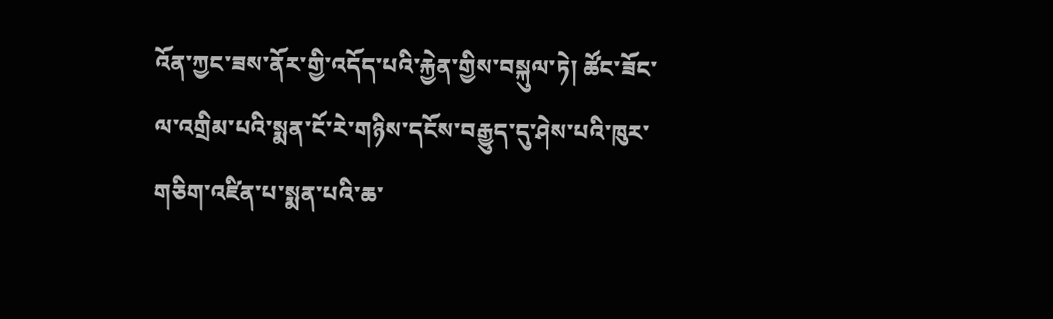འོན་ཀྱང་ཟས་ནོར་གྱི་འདོད་པའི་རྐྱེན་གྱིས་བསྐུལ་ཏེ། ཚོང་ཟོང་ལ་འགྲིམ་པའི་སྨན་ངོ་རེ་གཉིས་དངོས་བརྒྱུད་དུ་ཤེས་པའི་ཁུར་གཅིག་འཛིན་པ་སྨན་པའི་ཆ་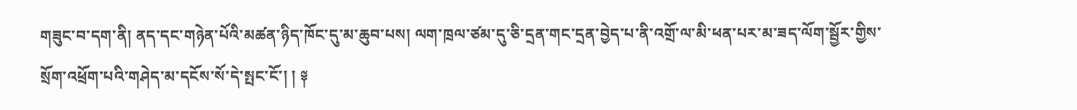གཟུང་བ་དག་ནི། ནད་དང་གཉེན་པོའི་མཚན་ཉིད་ཁོང་དུ་མ་ཆུབ་པས། ལག་ཁྲལ་ཙམ་དུ་ཅི་དྲན་གང་དྲན་བྱེད་པ་ནི་འགྲོ་ལ་མི་ཕན་པར་མ་ཟད་ལོག་སྦྱོར་གྱིས་སྲོག་འཕྲོག་པའི་གཤེད་མ་དངོས་སོ་དེ་སྤང་ངོ་། ། ༈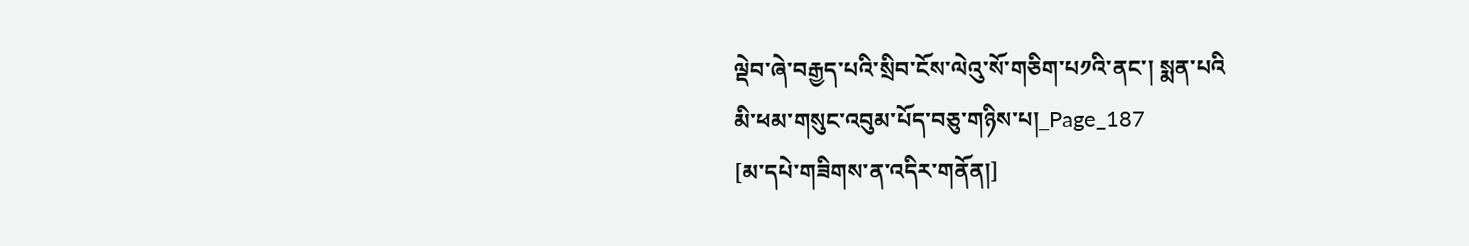ལྡེབ་ཞེ་བརྒྱད་པའི་སྲིབ་ངོས་ལེའུ་སོ་གཅིག་པ༡འི་ནང་། སྨན་པའི
མི་ཕམ་གསུང་འབུམ་པོད་བཅུ་གཉིས་པ།_Page_187
[མ་དཔེ་གཟིགས་ན་འདིར་གནོན།]